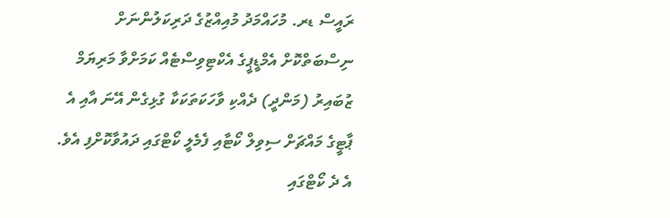ރައީސް ޑރ. މުހައްމަދު މުއިއްޒުގެ ދަރިކަލުންނަށް ނިސްބަތްކޮށް އެމްޑީޕީގެ އެކްޓިވިސްޓެއް ކަމަށްވާ މަރިޔަމް ޒުބައިރު (މަންދީ) ދެއްކި ވާހަކަތަކަކާ ގުޅިގެން އޭނަ އާއި އެ ޕާޓީގެ މައްޗަށް ސިވިލް ކޯޓާއި ފެމެލީ ކޯޓްގައި ދައުވާކޮށްފި އެވެ.
އެ ދެ ކޯޓްގައި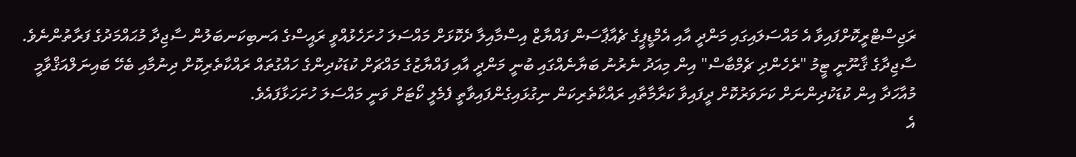ރަޖިސްޓްރީކޮށްފައިވާ އެ މައްސަލައިގައި މަންދީ އާއި އެމްޑީޕީގެ ޗެއާޕާސަން ފައްޔާޒް އިސްމާއިލާ ދެކޮޅަށް މައްސަލަ ހުށަހެޅުއްވީ ރައީސްގެ އަނބިކަނބަލުން ސާޖިދާ މުޙައްމަދުގެ ފަރާތުންނެވެ.
ސާޖިދާގެ ޤާނޫނީ ޓީމު "ރެހެންދި ޗެމްބާސް" އިން މިއަދު ނެރުނު ބަޔާނެއްގައި ބުނީ މަންދީ އާއި ފައްޔާޒުގެ މައްޗަށް ކުޑަކުދިންގެ ހައްގުތައް ރައްކާތެރިކޮށް ދިނުމާއި ބެހޭ ބައިނަލްއަޤްވާމީ މުއާހަދާ އިން ކުޑަކުދިންނަށް ކަށަވަރުކޮށް ދީފައިވާ ކަރާމާތާއި ރައްކާތެރިކަން ނިގުޅައިގެންފައިވާތީ ފެމެލީ ކޯޓަށް ވަނީ މައްސަލަ ހުށަހަޅާފައެވެ.
އެ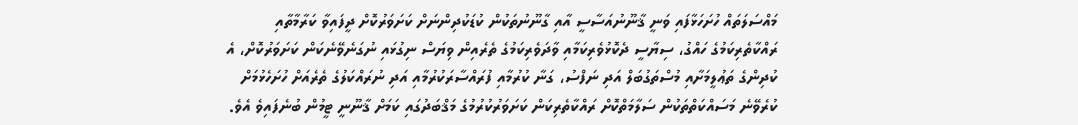މައްސަލަތައް ހުށަހަޅާފައި ވަނީ ޤާނޫނުއަސާސީ އާއި ގާނޫނުތަކުން ކުޑަކުދިންނަށް ކަށަވަރުކޮށް ދީފައިވާ ކަރާމާތާއި ރައްކާތެރިކަމުގެ ހައްގު، ސިޔާސީ ދެކޮޅުވެރިކަމާއި ވާދަވެރިކަމުގެ ތެރެއިން ވިޔަސް ނިގުޅައި ނުގަނެވޭނެކަން ކަށަވަރުކޮށް، އެ ކުދިންގެ ތަޢުލީމަށާއި މުސްތަގުބަލް އަދި ނަފްސު، ގަނާ ކުރުމާއި ފުރައްސާރަކުރުމާއި އަދި ނުރައްކަލުގެ ތެރެއަށް ހުށަހެޅުމަށް ކުރެވޭނެ މަސައްކަތްތަކުން ސަލާމަތްކޮށް ރައްކާތެރިކަން ކަށަވަރުކުރުމުގެ މަޤްބަދުގައި ކަމަށް ޤާނޫނީ ޓީމުން ބުނެފައިވެ އެވެ.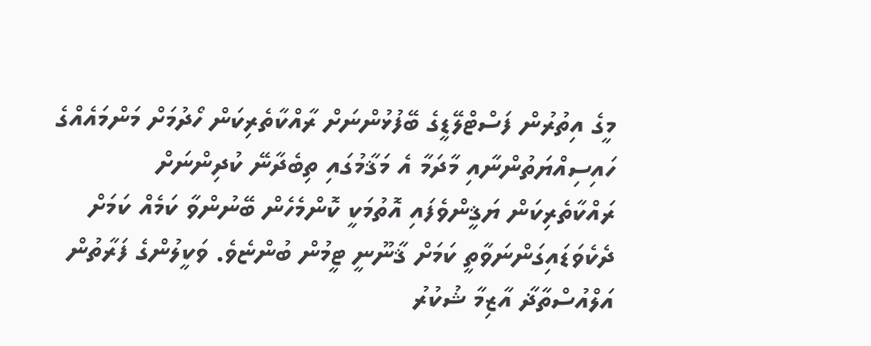މީގެ އިތުރުން ފަސްޓްލޭޑީގެ ބޭފުޅުންނަށް ރާއްކާތެރިކަން ހޯދުމަށް މަންމައެއްގެ ހައިސިއްޔަތުންނާއި މާދަމާ އެ މަޤާމުގައި ތިބެދާނޭ ކުދިންނަށް ރައްކާތެރިކަން ޔަޤީންވެފައި އޮތުމަކީ ކޮންމެހެން ބޭނުންވާ ކަމެއް ކަމަށް ދެކެވަޑައިގަންނަވާތީ ކަމަށް ޤާނޫނީ ޓީމުން ބުންޏެވެ. ވަކީލުންގެ ފަރާތުން އަލްއުސްތާޛާ އާޒިމާ ޝުކުރު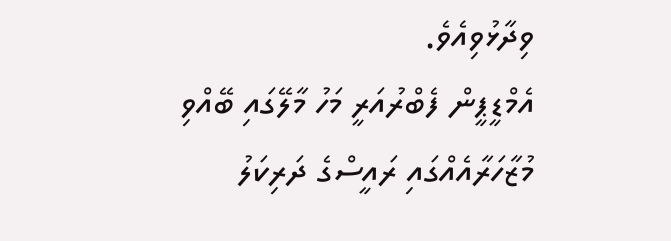ވިދާޅުވިއެވެ.
އެމްޑީޕީން ފެބްރުއަރީ މަހު މާލޭގައި ބޭއްވި މުޒާހަރާއެއްގައި ރައީސްގެ ދަރިކަލު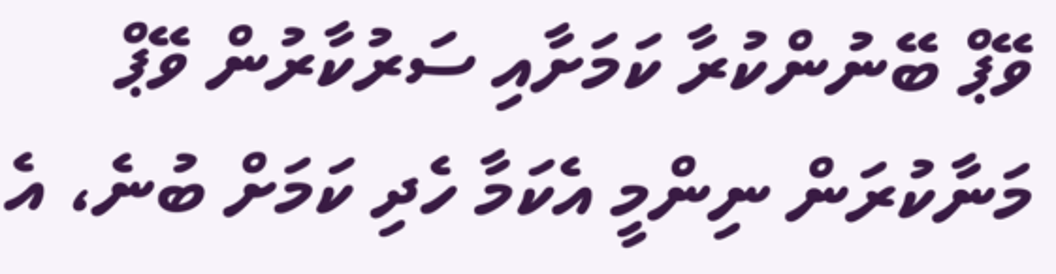ވޭޕް ބޭނުންކުރާ ކަމަށާއި ސަރުކާރުން ވޭޕް މަނާކުރަން ނިންމީ އެކަމާ ހެދި ކަމަށް ބުނެ، އެ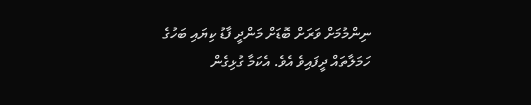ނިންމުމަށް ވަރަށް ބޮޑަށް މަންދީ ފާޑު ކިޔައި ބަހުގެ ހަމަލާތައް ދީފައިވެ އެވެ. އެކަމާ ގުޅިގެން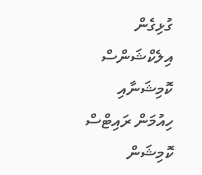ގުޅިގެން އިލެކްޝަންސް ކޮމިޝަނާއި ހިއުމަން ރައިޓްސް ކޮމިޝަން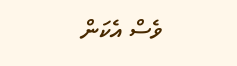ވެސް އެކަން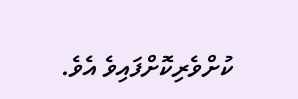ކުށްވެރިކޮށްފައިވެ އެވެ.